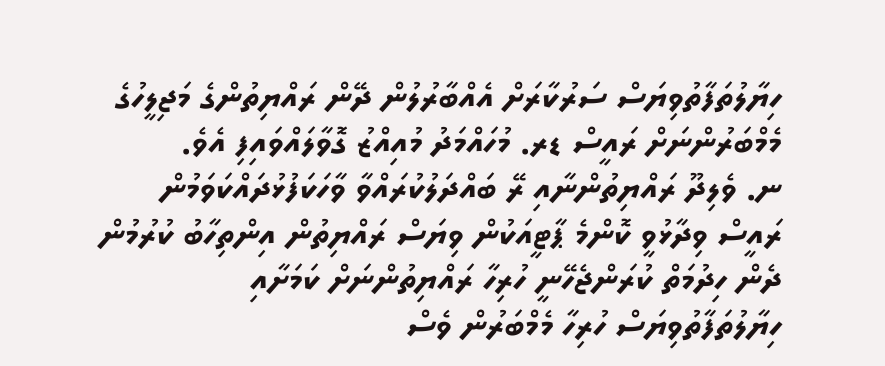ހިޔާލުތަފާތުވިޔަސް ސަރުކާރަށް އެއްބާރުލުން ދޭން ރައްޔިތުންގެ މަޖިލީހުގެ މެމްބަރުންނަށް ރައީސް ޑރ. މުހައްމަދު މުއިއްޒު ގޮވާލައްވައިފި އެވެ.
ނ. ވެލިދޫ ރައްޔިތުންނާއި ރޭ ބައްދަލުކުރައްވާ ވާހަކަފުޅުދައްކަވަމުން ރައީސް ވިދާޅުވީ ކޮންމެ ޕާޓީއަކުން ވިޔަސް ރައްޔިތުން އިންތިހާބު ކުރުމުން ދެން ހިދުމަތް ކުރަންޖެހޭނީ ހުރިހާ ރައްޔިތުންނަށް ކަމަށާއި ހިޔާލުތަފާތުވިޔަސް ހުރިހާ މެމްބަރުން ވެސް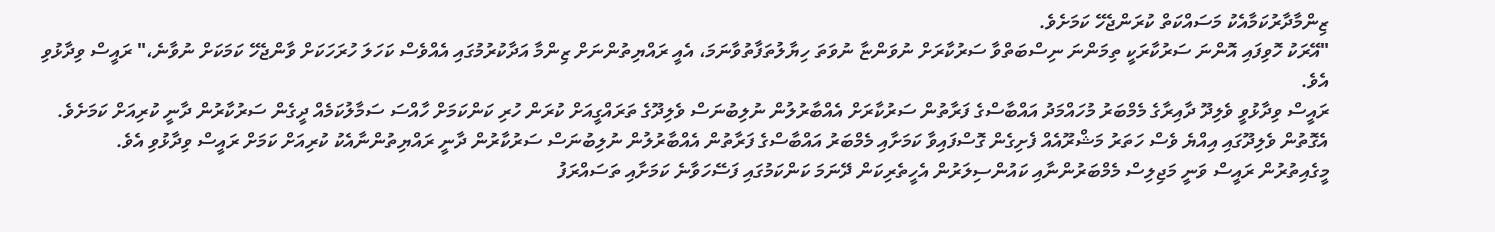ޒިންމާދާރުކަމާއެކު މަސައްކަތް ކުރަންޖެހޭ ކަމަށެވެ.
"އޭރަކު ހޮވިފައި އޮންނަ ސަރުކާރަކީ ތިމަންނަ ނިސްބަތްވާ ސަރުކާރަށް ނުވަންޏާ ނުވަތަ ހިޔާލުތަފާތުވާނަމަ، އެއީ ރައްޔިތުންނަށް ޒިންމާ އަދާކުރުމުގައި އެއްވެސް ކަހަލަ ހުރަހަކަށް ވާންޖެހޭ ކަމަކަށް ނުވާނެ،" ރައީސް ވިދާޅުވި އެވެ.
ރައީސް ވިދާޅުވީ ވެލިދޫ ދާއިރާގެ މެމްބަރު މުހައްމަދު އައްބާސްގެ ފަރާތުން ސަރުކާރަށް އެއްބާރުލުން ނުލިބުނަސް ވެލިދޫގެ ތަރައްގީއަށް ކުރަން ހުރި ކަންކަމަށް ހާއްސަ ސަމާލުކަމެއް ދީގެން ސަރުކާރުން ދާނީ ކުރިއަށް ކަމަށެވެ. އެގޮތުން ވެލިދޫގައި އިއްޔެ ވެސް ހަތަރު މަޝްރޫއެއް ފެށިގެން ގޮސްފައިވާ ކަމަށާއި މެމްބަރު އައްބާސްގެ ފަރާތުން އެއްބާރުލުން ނުލިބުނަސް ސަރުކާރުން ދާނީ ރައްޔިތުންނާއެކު ކުރިއަށް ކަމަށް ރައީސް ވިދާޅުވި އެވެ.
މީގެއިތުރުން ރައީސް ވަނީ މަޖިލިސް މެމްބަރުންނާއި ކައުންސިލަރުން އެހީތެރިކަން ދޭނަމަ ކަންކަމުގައި ފަސޭހަވާނެ ކަމަށާއި ތަސައްރަފު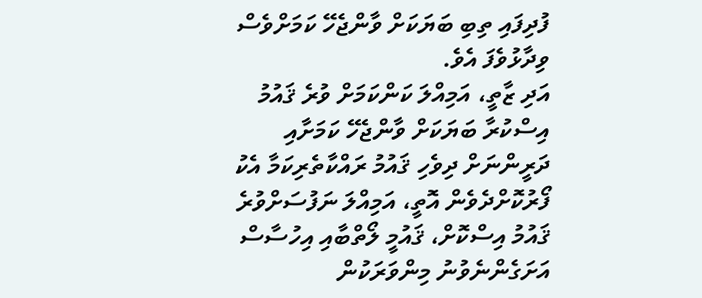ފުދިފައި ތިބި ބަޔަކަށް ވާންޖެހޭ ކަމަށްވެސް ވިދާޅުވެފަ އެވެ.
އަދި ޒާތީ، އަމިއްލަ ކަންކަމަށް ވުރެ ޤައުމު އިސްކުރާ ބަޔަކަށް ވާންޖެހޭ ކަމަށާއި ދަރީންނަށް ދިވެހި ޤައުމު ރައްކާތެރިކަމާ އެކު ފޯރުކޮށްދެވެން އޮތީ، އަމިއްލަ ނަފުސަށްވުރެ ޤައުމު އިސްކޮށް، ޤައުމީ ލޯތްބާއި އިހުސާސް އަށަގެންނެވުނު މިންވަރަކުން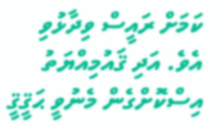ކަމަށް ރައީސް ވިދާޅުވި އެވެ. އަދި ޤައުމިއްޔަތު އިސްކޮށްގެން މެނުވީ ޙަޤީޤީ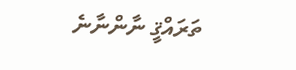ތަރައްޤީ ނާންނާނެ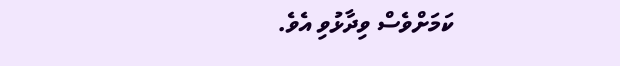ކަމަށްވެސް ވިދާޅުވި އެވެ.